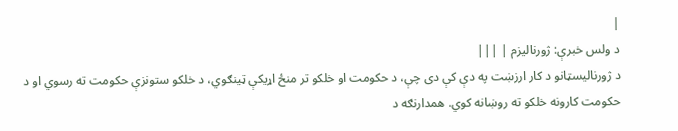|
د ولس خبرې: ژورناليزم | |||
د ژورناليسټانو د کار ارزښت په دې کې دی چې، د حکومت او خلکو تر منځ اړيکې ټينګوي، د خلکو ستونزې حکومت ته رسوي او د حکومت کارونه خلکو ته روښانه کوي. همدارنګه د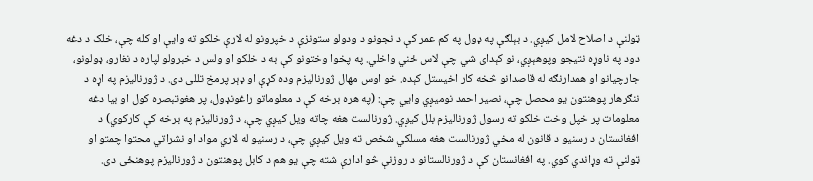ټولنې د اصلاح لامل کيږي. د بېلګې په ډول په کم عمر کې د نجونو د ودولو ستونزې د خپرونو له لارې خلکو ته وايې او کله چې، خلک د دغه دود په ناوړه نتيجو وپوهېږي، نو کېدای شي چې لاس ځني واخلي. په پخوا وختونو کې به د خلکو او ولس د خبرولو لپاره د نغارو، ډولونو، جارچيانو او همدارنګه له قاصدانو څخه کار اخيستل کېده. خو اوس مهال ژورناليزم وده کړې او ډېر پرمخ تللی دی. د ژورناليزم په اړه د ننګرهار پوهنتون يو محصل چې، نصير احمد نوميږي وايي چې: (په هره برخه کې د معلوماتو راغونډول، پر هغوتبصره کول او بيا دغه معلومات پر خپل وخت خلکو ته رسول ژورناليزم بلل کيږي. ژورنالست هغه چاته ويل کيږي چې، د ژورناليزم په برخه کې کارکوي) د افغانستان د رسنيو د قانون له مخي ژورنالست هغه مسلکي شخص ته ويل کيږي چې، د رسنيو له لاري مواد او نشراتي محتوا چمتو او ټولنې ته وړاندي کوي. په افغانستان کې د ژورنالستانو د روزنې څو ادارې شته چې يو هم د کابل پوهنتون د ژورناليزم پوهنځی دی.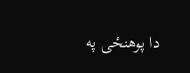دا پوهنځی په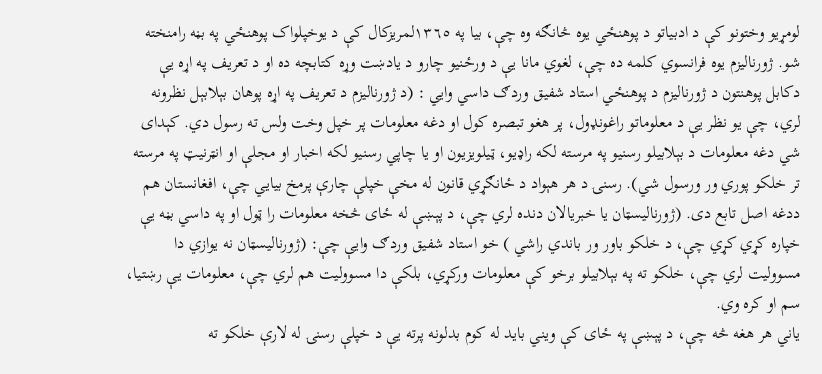لومړيو وختونو کې د ادبياتو د پوهنځي يوه څانګه وه چې، بيا په ١٣٦٥لمريزکال کې د يوخپلواک پوهنځي په بڼه رامنخته شو. ژورناليزم يوه فرانسوي کلمه ده چې، لغوي مانا يې د ورځنيو چارو د يادښت وړه کتابچه ده او د تعريف په اړه يې دکابل پوهنتون د ژورناليزم د پوهنځي استاد شفيق وردګ داسي وايي : (د ژورناليزم د تعريف په اړه پوهان بېلابېل نظرونه لري، چې يو نظر يې د معلوماتو راغونډول، پر هغو تبصره کول او دغه معلومات پر خپل وخت ولس ته رسول دي. کېدای شي دغه معلومات د بېلابيلو رسنيو په مرسته لکه راډيو، ټيلويزيون او يا چاپي رسنيو لکه اخبار او مجلې او انټرنيټ په مرسته تر خلکو پوري ور ورسول شي). رسنۍ د هر هېواد د ځانګړي قانون له مخې خپلې چارې پرمخ بيايي چې، افغانستان هم ددغه اصل تابع دی. (ژورناليسټان يا خبريالان دنده لري چې، د پېښې له ځای څخه معلومات را ټول او په داسي بڼه يې خپاره کړي کړي چې، د خلکو باور ور باندي راشي ) خو استاد شفيق وردګ وايې چې: (ژورناليسټان نه يوازي دا مسووليت لري چې، خلکو ته په بېلابيلو برخو کې معلومات ورکړي، بلکې دا مسووليت هم لري چې، معلومات يې رښتيا، سم او کره وي.
ياني هر هغه څه چې، د پېښې په ځای کې ويني بايد له کوم بدلونه پرته يې د خپلې رسنۍ له لارې خلکو ته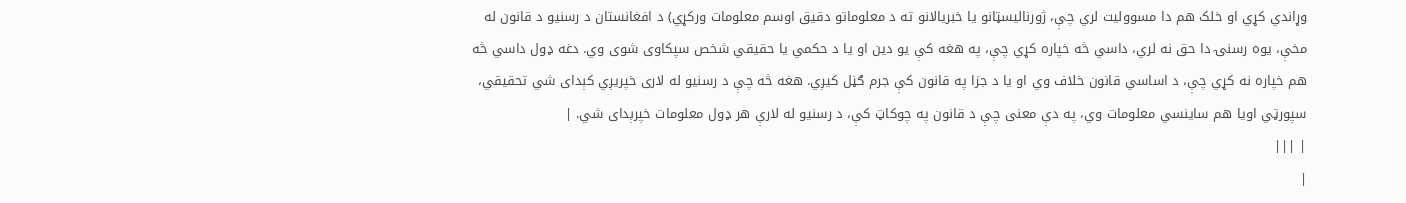وړاندي کړي او خلک هم دا مسووليت لري چې، ژورناليسټانو يا خبريالانو ته د معلوماتو دقيق اوسم معلومات ورکړي) د افغانستان د رسنيو د قانون له مخې، يوه رسنۍ دا حق نه لري، داسي څه خپاره کړي چې، په هغه کې يو دين او يا د حکمي يا حقيقي شخص سپکاوی شوی وي. دغه ډول داسي څه هم خپاره نه کړي چې، د اساسي قانون خلاف وي او يا د جزا په قانون کې جرم ګڼل کيږي. هغه څه چې د رسنيو له لاری خپريږي کېدای شي تحقيقي، سپورټي اويا هم ساينسي معلومات وي، په دې معنی چې د قانون په چوکاټ کې، د رسنيو له لارې هر ډول معلومات خپرېدای شي. |
| |||
|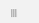|||